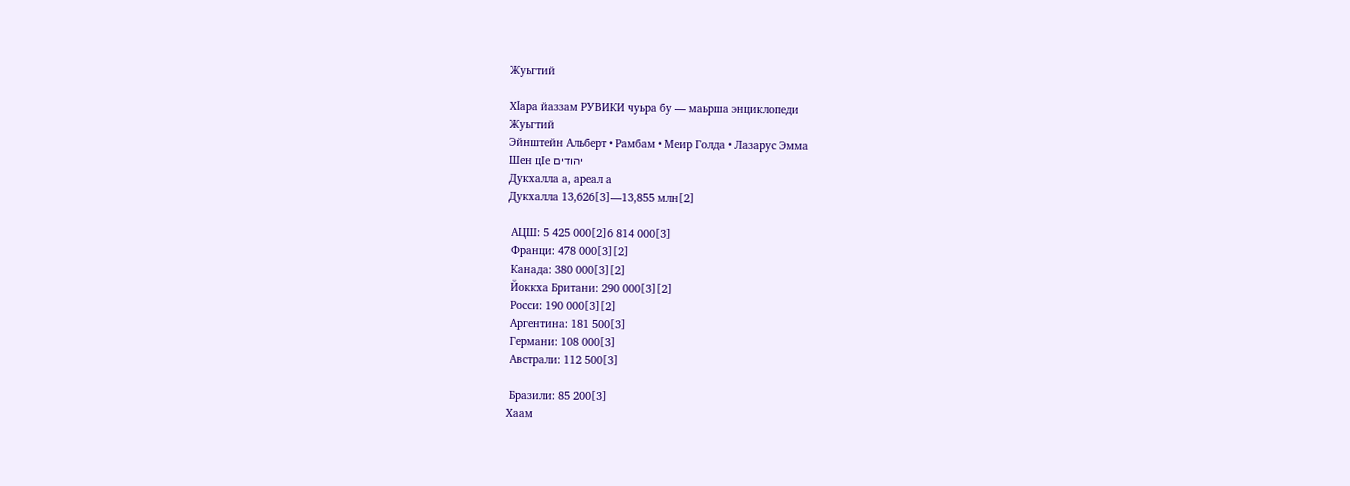Жуьгтий

Хӏара йаззам РУВИКИ чуьра бу — маьрша энциклопеди
Жуьгтий
Эйнштейн Альберт • Рамбам • Меир Голда • Лазарус Эмма
Шен цӀе יהודים
Дукхалла а, ареал а
Дукхалла 13,626[3]—13,855 млн[2]

 АЦШ: 5 425 000[2]6 814 000[3]
 Франци: 478 000[3][2]
 Канада: 380 000[3][2]
 Йоккха Британи: 290 000[3][2]
 Росси: 190 000[3][2]
 Аргентина: 181 500[3]
 Германи: 108 000[3]
 Австрали: 112 500[3]

 Бразили: 85 200[3]
Хаам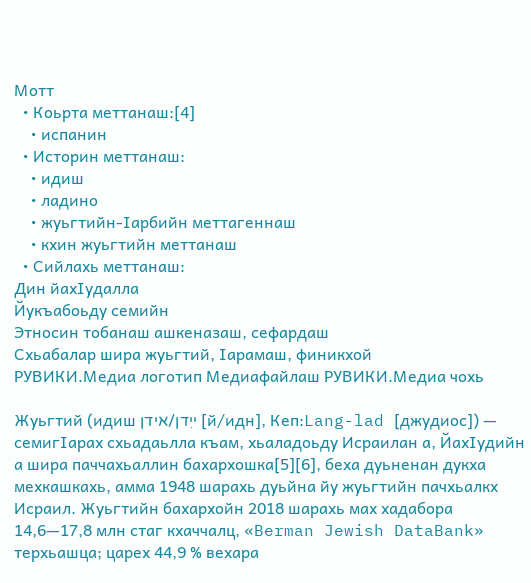Мотт
  • Коьрта меттанаш:[4]
    • испанин
  • Историн меттанаш:
    • идиш
    • ладино
    • жуьгтийн-Ӏарбийн меттагеннаш
    • кхин жуьгтийн меттанаш
  • Сийлахь меттанаш:
Дин йахӀудалла
Йукъабоьду семийн
Этносин тобанаш ашкеназаш, сефардаш
Схьабалар шира жуьгтий, Ӏарамаш, финикхой
РУВИКИ.Медиа логотип Медиафайлаш РУВИКИ.Медиа чохь

Жуьгтий (идиш ייִדן/אידן [й/идн], Кеп:Lang-lad [джудиос]) — семигӀарах схьадаьлла къам, хьаладоьду Исраилан а, ЙахӀудийн а шира паччахьаллин бахархошка[5][6], беха дуьненан дукха мехкашкахь, амма 1948 шарахь дуьйна йу жуьгтийн пачхьалкх Исраил. Жуьгтийн бахархойн 2018 шарахь мах хадабора 14,6—17,8 млн стаг кхаччалц, «Berman Jewish DataBank» терхьашца; царех 44,9 % вехара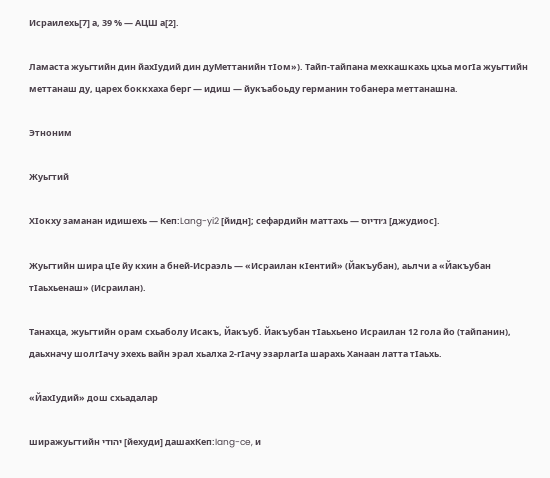Исраилехь[7] а, 39 % — АЦШ а[2].

Ламаста жуьгтийн дин йахӀудий дин дуМеттанийн тӀом»). Тайп-тайпана мехкашкахь цхьа могӀа жуьгтийн меттанаш ду, царех боккхаха берг — идиш — йукъабоьду германин тобанера меттанашна.

Этноним

Жуьгтий

ХӀокху заманан идишехь — Кеп:Lang-yi2 [йидн]; сефардийн маттахь — ג׳ודיוס [джудиос].

Жуьгтийн шира цӀе йу кхин а бней-Исраэль — «Исраилан кӀентий» (Йакъубан), аьлчи а «Йакъубан тӀаьхьенаш» (Исраилан).

Танахца, жуьгтийн орам схьаболу Исакъ, Йакъуб. Йакъубан тӀаьхьено Исраилан 12 гола йо (тайпанин), даьхначу шолгӀачу эхехь вайн эрал хьалха 2-гӀачу эзарлагӀа шарахь Ханаан латта тӀаьхь.

«ЙахӀудий» дош схьадалар

ширажуьгтийн יהודי [йехуди] дашахКеп:Iang-ce, и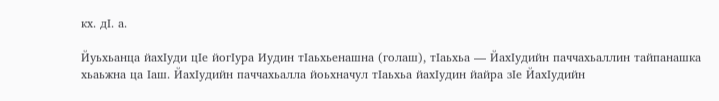кх. дӀ. а.

Йуьхьанца йахӀуди цӀе йогӀура Иудин тӀаьхьенашна (голаш), тӀаьхьа — ЙахӀудийн паччахьаллин тайпанашка хьаьжна ца Ӏаш. ЙахӀудийн паччахьалла йоьхначул тӀаьхьа йахӀудин йайра зӀе ЙахӀудийн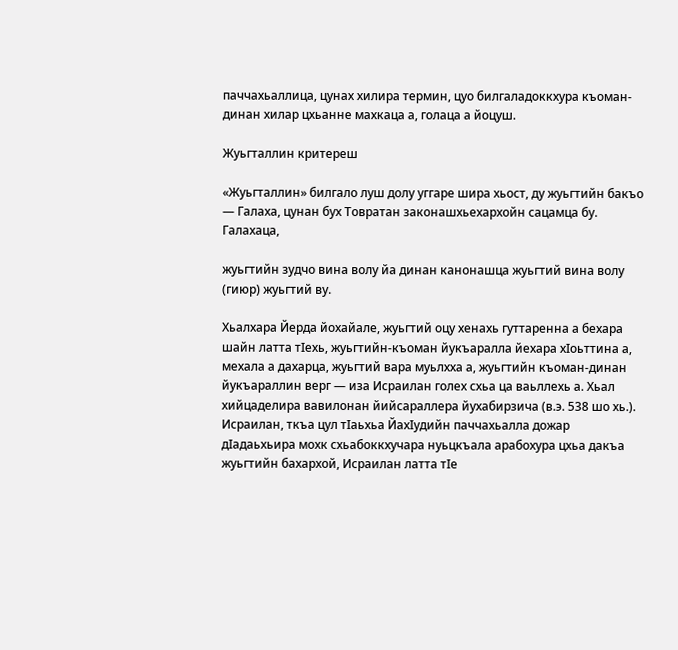паччахьаллица, цунах хилира термин, цуо билгаладоккхура къоман-динан хилар цхьанне махкаца а, голаца а йоцуш.

Жуьгталлин критереш

«Жуьгталлин» билгало луш долу уггаре шира хьост, ду жуьгтийн бакъо — Галаха, цунан бух Товратан законашхьехархойн сацамца бу. Галахаца,

жуьгтийн зудчо вина волу йа динан канонашца жуьгтий вина волу (гиюр) жуьгтий ву.

Хьалхара Йерда йохайале, жуьгтий оцу хенахь гуттаренна а бехара шайн латта тӀехь, жуьгтийн-къоман йукъаралла йехара хӀоьттина а, мехала а дахарца, жуьгтий вара муьлхха а, жуьгтийн къоман-динан йукъараллин верг — иза Исраилан голех схьа ца ваьллехь а. Хьал хийцаделира вавилонан йийсараллера йухабирзича (в.э. 538 шо хь.). Исраилан, ткъа цул тӀаьхьа ЙахӀудийн паччахьалла дожар дӀадаьхьира мохк схьабоккхучара нуьцкъала арабохура цхьа дакъа жуьгтийн бахархой, Исраилан латта тӀе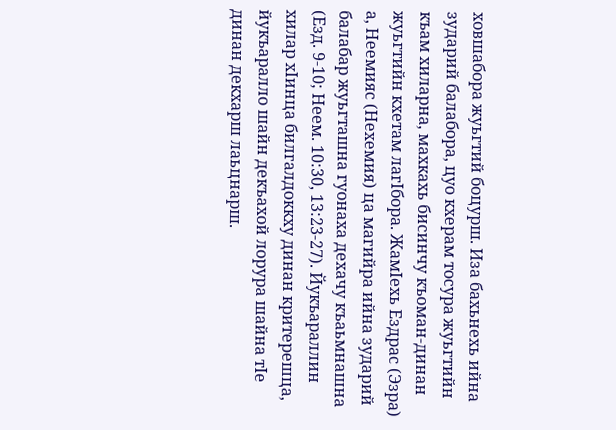ховшабора жуьгтий боцурш. Иза бахьнехь ийна зударий балабора, цуо кхерам тосура жуьгтийн къам хиларна, махкахь бисинчу къоман-динан жуьгтийн кхетам лагӀбора. ЖамӀехь Ездрас (Эзра) а, Неемияс (Нехемия) ца магийра ийна зударий балабар жуьгташна гуонаха дехачу къаьмнашна (Езд. 9-10; Неем. 10:30, 13:23-27). Йукъараллин хилар хӀинца билгалдоккху динан критерешца, йукъаралло шайн декъахой лорура шайна тӀе динан декхарш лаьцнарш.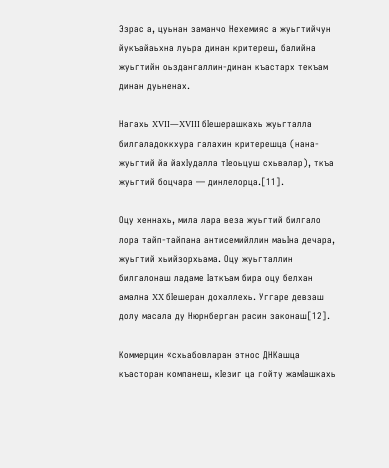Эзрас а, цуьнан заманчо Нехемияс а жуьгтийчун йукъайаьхна луьра динан критереш, балийна жуьгтийн оьздангаллин-динан къастарх текъам динан дуьненах.

Нагахь XVII—XVIII бӀешерашкахь жуьгталла билгаладоккхура галахин критерешца (нана-жуьгтий йа йахӀудалла тӀеоьцуш схьвалар), ткъа жуьгтий боцчара — динлелорца.[11].

Оцу хеннахь, мила лара веза жуьгтий билгало лора тайп-тайпана антисемийллин маьӀна дечара, жуьгтий хьийзорхьама. Оцу жуьгталлин билгалонаш ладаме Ӏаткъам бира оцу белхан амална XX бӀешеран дохаллехь. Уггаре девзаш долу масала ду Нюрнберган расин законаш[12].

Коммерцин «схьабовларан этнос ДНКашца къасторан компанеш, кӀезиг ца гойту жамӀашкахь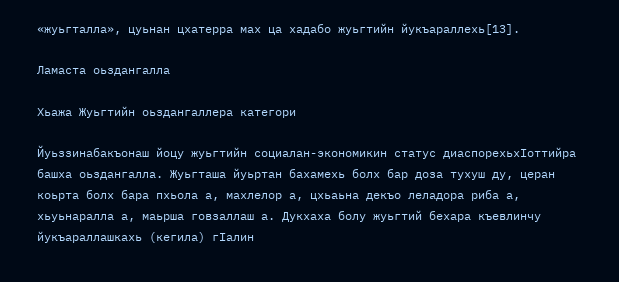«жуьгталла», цуьнан цхатерра мах ца хадабо жуьгтийн йукъараллехь[13].

Ламаста оьздангалла

Хьажа Жуьгтийн оьздангаллера категори

Йуьззинабакъонаш йоцу жуьгтийн социалан-экономикин статус диаспорехьхӀоттийра башха оьздангалла. Жуьгташа йуьртан бахамехь болх бар доза тухуш ду, церан коьрта болх бара пхьола а, махлелор а, цхьаьна декъо леладора риба а, хьуьнаралла а, маьрша говзаллаш а. Дукхаха болу жуьгтий бехара къевлинчу йукъараллашкахь (кегила) гӀалин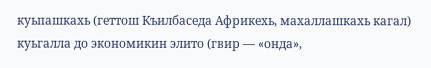куьпашкахь (геттош Къилбаседа Африкехь, махаллашкахь кагал) куьгалла до экономикин элито (гвир — «онда»,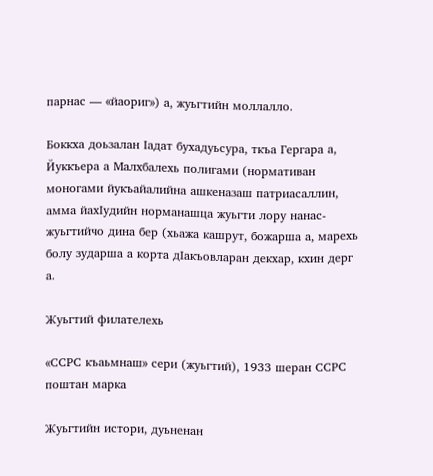парнас — «йаориг») а, жуьгтийн моллалло.

Боккха доьзалан Ӏадат бухадуьсура, ткъа Гергара а, Йуккъера а Малхбалехь полигами (нормативан моногами йукъайалийна ашкеназаш патриасаллин, амма йахӀудийн норманашца жуьгти лору нанас-жуьгтийчо дина бер (хьажа кашрут, божарша а, марехь болу зударша а корта дӀакъовларан декхар, кхин дерг а.

Жуьгтий филателехь

«ССРС къаьмнаш» сери (жуьгтий), 1933 шеран ССРС поштан марка

Жуьгтийн истори, дуьненан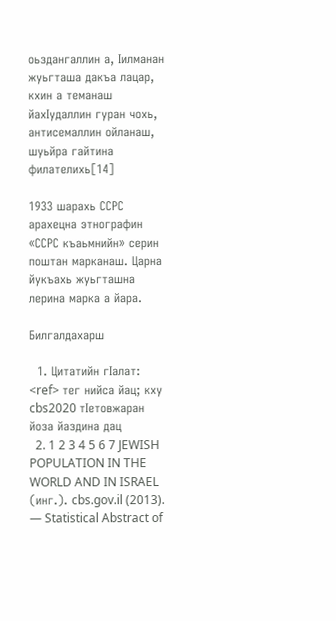оьздангаллин а, Ӏилманан жуьгташа дакъа лацар, кхин а теманаш йахӀудаллин гуран чохь, антисемаллин ойланаш, шуьйра гайтина филателихь[14]

1933 шарахь ССРС арахецна этнографин «ССРС къаьмнийн» серин поштан марканаш. Царна йукъахь жуьгташна лерина марка а йара.

Билгалдахарш

  1. Цитатийн гӀалат: <ref> тег нийса йац; кху cbs2020 тIетовжаран йоза йаздина дац
  2. 1 2 3 4 5 6 7 JEWISH POPULATION IN THE WORLD AND IN ISRAEL (инг.). cbs.gov.il (2013). — Statistical Abstract of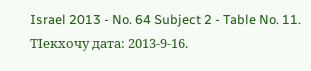Israel 2013 - No. 64 Subject 2 - Table No. 11. ТӀекхочу дата: 2013-9-16.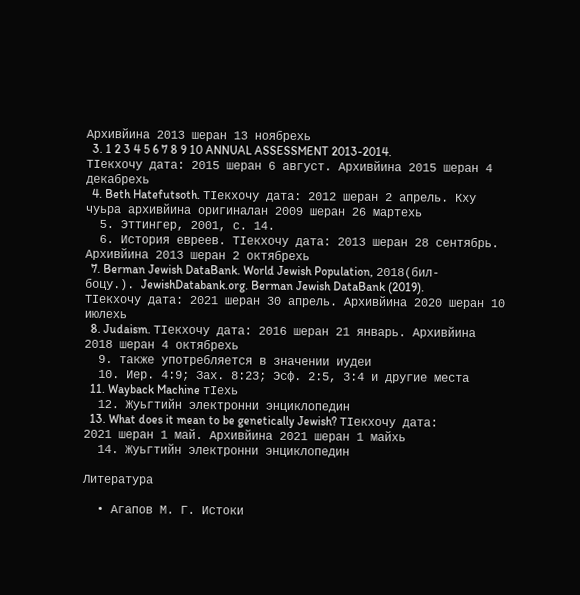Архивйина 2013 шеран 13 ноябрехь
  3. 1 2 3 4 5 6 7 8 9 10 ANNUAL ASSESSMENT 2013-2014. ТӀекхочу дата: 2015 шеран 6 август. Архивйина 2015 шеран 4 декабрехь
  4. Beth Hatefutsoth. ТӀекхочу дата: 2012 шеран 2 апрель. Кху чуьра архивйина оригиналан 2009 шеран 26 мартехь
  5. Эттингер, 2001, с. 14.
  6. История евреев. ТӀекхочу дата: 2013 шеран 28 сентябрь. Архивйина 2013 шеран 2 октябрехь
  7. Berman Jewish DataBank. World Jewish Population, 2018(бил-боцу.). JewishDatabank.org. Berman Jewish DataBank (2019). ТӀекхочу дата: 2021 шеран 30 апрель. Архивйина 2020 шеран 10 июлехь
  8. Judaism. ТӀекхочу дата: 2016 шеран 21 январь. Архивйина 2018 шеран 4 октябрехь
  9. также употребляется в значении иудеи
  10. Иер. 4:9; Зах. 8:23; Эсф. 2:5, 3:4 и другие места
  11. Wayback Machine тӀехь
  12. Жуьгтийн электронни энциклопедин
  13. What does it mean to be genetically Jewish? ТӀекхочу дата: 2021 шеран 1 май. Архивйина 2021 шеран 1 майхь
  14. Жуьгтийн электронни энциклопедин

Литература

  • Агапов М. Г. Истоки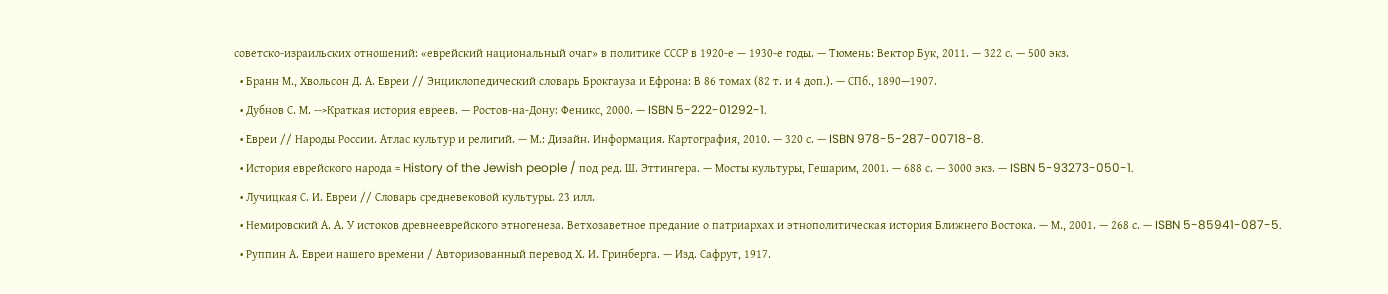советско-израильских отношений: «еврейский национальный очаг» в политике СССР в 1920-е — 1930-е годы. — Тюмень: Вектор Бук, 2011. — 322 с. — 500 экз.
  • Бранн М., Хвольсон Д. А. Евреи // Энциклопедический словарь Брокгауза и Ефрона: В 86 томах (82 т. и 4 доп.). — СПб., 1890—1907.
  • Дубнов С. М. -->Краткая история евреев. — Ростов-на-Дону: Феникс, 2000. — ISBN 5-222-01292-1.
  • Евреи // Народы России. Атлас культур и религий. — М.: Дизайн. Информация. Картография, 2010. — 320 с. — ISBN 978-5-287-00718-8.
  • История еврейского народа = History of the Jewish people / под ред. Ш. Эттингера. — Мосты культуры, Гешарим, 2001. — 688 с. — 3000 экз. — ISBN 5-93273-050-1.
  • Лучицкая С. И. Евреи // Словарь средневековой культуры. 23 илл.
  • Немировский А. А. У истоков древнееврейского этногенеза. Ветхозаветное предание о патриархах и этнополитическая история Ближнего Востока. — М., 2001. — 268 с. — ISBN 5-85941-087-5.
  • Руппин А. Евреи нашего времени / Авторизованный перевод Х. И. Гринберга. — Изд. Сафрут, 1917.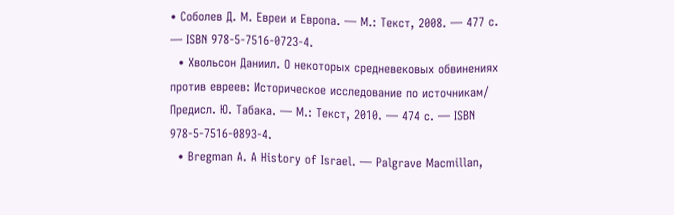• Соболев Д. М. Евреи и Европа. — М.: Текст, 2008. — 477 с. — ISBN 978-5-7516-0723-4.
  • Хвольсон Даниил. О некоторых средневековых обвинениях против евреев: Историческое исследование по источникам/ Предисл. Ю. Табака. — М.: Текст, 2010. — 474 с. — ISBN 978-5-7516-0893-4.
  • Bregman A. A History of Israel. — Palgrave Macmillan,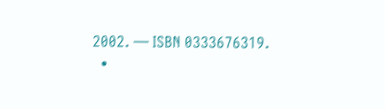2002. — ISBN 0333676319.
  •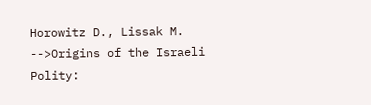Horowitz D., Lissak M. -->Origins of the Israeli Polity: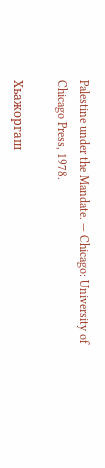Palestine under the Mandate. — Chicago: University of Chicago Press, 1978.

Хьажоргаш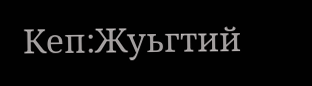Кеп:Жуьгтий